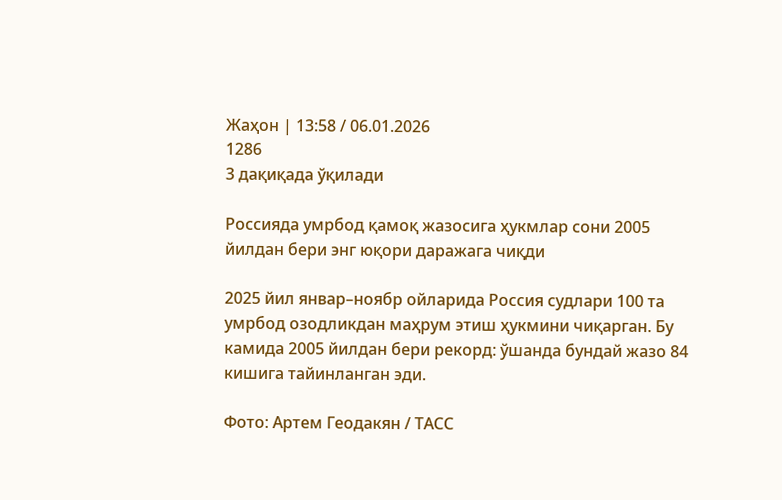Жаҳон | 13:58 / 06.01.2026
1286
3 дақиқада ўқилади

Россияда умрбод қамоқ жазосига ҳукмлар сони 2005 йилдан бери энг юқори даражага чиқди

2025 йил январ–ноябр ойларида Россия судлари 100 та умрбод озодликдан маҳрум этиш ҳукмини чиқарган. Бу камида 2005 йилдан бери рекорд: ўшанда бундай жазо 84 кишига тайинланган эди.

Фото: Артем Геодакян / ТАСС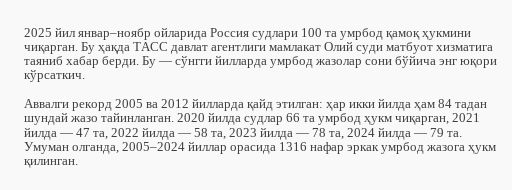2025 йил январ–ноябр ойларида Россия судлари 100 та умрбод қамоқ ҳукмини чиқарган. Бу ҳақда ТАСС давлат агентлиги мамлакат Олий суди матбуот хизматига таяниб хабар берди. Бу — сўнгги йилларда умрбод жазолар сони бўйича энг юқори кўрсаткич.

Аввалги рекорд 2005 ва 2012 йилларда қайд этилган: ҳар икки йилда ҳам 84 тадан шундай жазо тайинланган. 2020 йилда судлар 66 та умрбод ҳукм чиқарган, 2021 йилда — 47 та, 2022 йилда — 58 та, 2023 йилда — 78 та, 2024 йилда — 79 та. Умуман олганда, 2005–2024 йиллар орасида 1316 нафар эркак умрбод жазога ҳукм қилинган.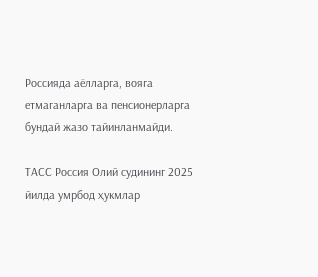Россияда аёлларга, вояга етмаганларга ва пенсионерларга бундай жазо тайинланмайди.

ТАСС Россия Олий судининг 2025 йилда умрбод ҳукмлар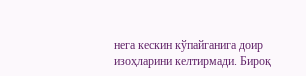нега кескин кўпайганига доир изоҳларини келтирмади. Бироқ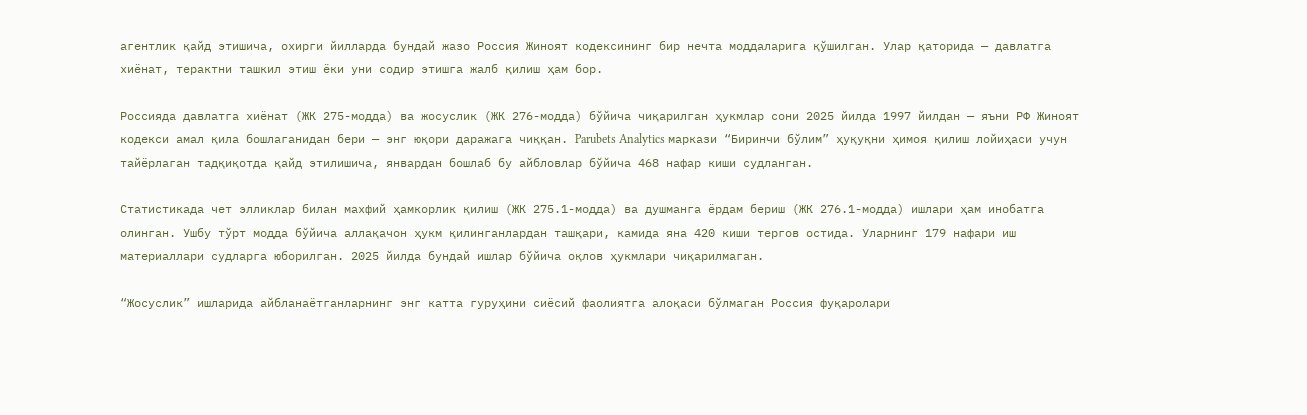агентлик қайд этишича, охирги йилларда бундай жазо Россия Жиноят кодексининг бир нечта моддаларига қўшилган. Улар қаторида — давлатга хиёнат, терактни ташкил этиш ёки уни содир этишга жалб қилиш ҳам бор.

Россияда давлатга хиёнат (ЖК 275-модда) ва жосуслик (ЖК 276-модда) бўйича чиқарилган ҳукмлар сони 2025 йилда 1997 йилдан — яъни РФ Жиноят кодекси амал қила бошлаганидан бери — энг юқори даражага чиққан. Parubets Analytics маркази “Биринчи бўлим” ҳуқуқни ҳимоя қилиш лойиҳаси учун тайёрлаган тадқиқотда қайд этилишича, январдан бошлаб бу айбловлар бўйича 468 нафар киши судланган.

Статистикада чет элликлар билан махфий ҳамкорлик қилиш (ЖК 275.1-модда) ва душманга ёрдам бериш (ЖК 276.1-модда) ишлари ҳам инобатга олинган. Ушбу тўрт модда бўйича аллақачон ҳукм қилинганлардан ташқари, камида яна 420 киши тергов остида. Уларнинг 179 нафари иш материаллари судларга юборилган. 2025 йилда бундай ишлар бўйича оқлов ҳукмлари чиқарилмаган.

“Жосуслик” ишларида айбланаётганларнинг энг катта гуруҳини сиёсий фаолиятга алоқаси бўлмаган Россия фуқаролари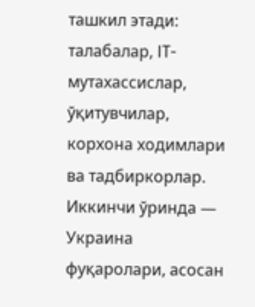ташкил этади: талабалар, IT-мутахассислар, ўқитувчилар, корхона ходимлари ва тадбиркорлар. Иккинчи ўринда — Украина фуқаролари, асосан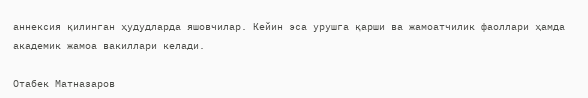аннексия қилинган ҳудудларда яшовчилар. Кейин эса урушга қарши ва жамоатчилик фаоллари ҳамда академик жамоа вакиллари келади.

Отабек Матназаров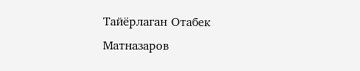Тайёрлаган Отабек Матназаров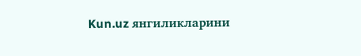Kun.uz янгиликларини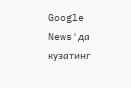Google News'да кузатинг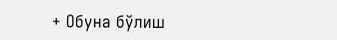+ Обуна бўлиш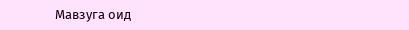Мавзуга оид